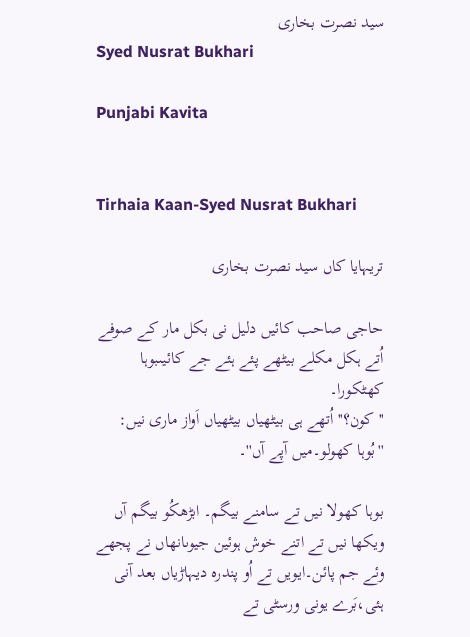سید نصرت بخاری
Syed Nusrat Bukhari

Punjabi Kavita


Tirhaia Kaan-Syed Nusrat Bukhari

تریہایا کاں سید نصرت بخاری

حاجی صاحب کائیں دلیل نی بکل مار کے صوفے اُتے ہکل مکلے بیٹھے پئے ہئے جے کائیںبوہا کھٹکورا۔
''کون؟''اُتھے ہی بیٹھیاں بیٹھیاں اَواز ماری نیں:
''بُوہا کھولو۔میں آپے آں''۔

بوہا کھولا نیں تے سامنے بیگم۔ ابڑھکُو بیگم آں ویکھا نیں تے اتنے خوش ہوئین جیوںانھاں نے پجھے وئے جم پائن۔ایویں تے اُو پندرہ دیہاڑیاں بعد آنی ہئی،بَرے یونی ورسٹی تے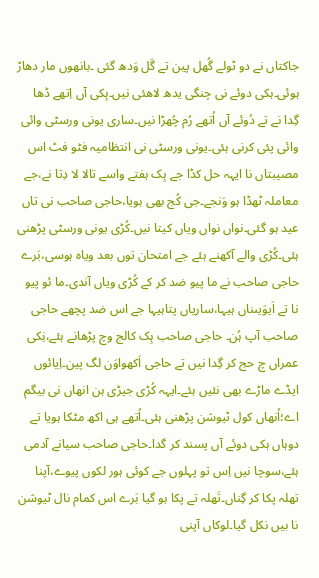جاکتاں نے دو ٹولے گُھل پین تے گَل وَدھ گئی ۔بانھوں مار دھاڑ ہوئی۔ہکی دوئے نی چنگی یدھ لاھئی نیں۔ہِکی آں اِتھے ڈھا گِدا نے تے دُوئے آں اُتھے رُم چُھڑا نیں۔ساری یونی ورسٹی وائی وائی پئی کرنی ہئی۔یونی ورسٹی نی انتظامیہ فٹو فٹ اس مصیبتاں نا ایہہ حل کڈا جے ہِک ہفتے واسے تالا لا دِتا نے،جے معاملہ ٹھڈا ہو وَنجے۔جی کُج بھی ہویا،حاجی صاحب نی تاں عید ہو گئی۔نواں نواں ویاں کیتا نیں۔کُڑی یونی ورسٹی پڑھنی ہئی۔کُڑی والے آکھنے ہئے جے امتحان توں بعد ویاہ ہوسی،بَرے حاجی صاحب نے ما پیو ضد کر کے کُڑی ویاں آندی۔ما ئو پیو نا تے اَیوَیںناں ہیہا،ساریاں پتاہیہا جے اس ضد پچھے حاجی صاحب آپ ہُن۔ حاجی صاحب ہِک کالج وچ پڑھانے ہئے،نِکی عمراں چ حج کر گِدا نیں تے حاجی اَکھواوَن لگ پین۔اِیائوں ایڈے ماڑے بھی نئیں ہئے۔ایہہ کُڑی جیڑی ہن انھاں نی بیگم اے؛اُنھاں کول ٹیوشن پڑھنی ہئی۔اُتھے ہی اکھ مٹکا ہویا تے دوہاں ہکی دوئے آں پسند کر گدا۔حاجی صاحب سیانے آدمی ہئے،سوچا نیں اِس تو پہلوں جے کوئی ہور لکوں پیوے،آپنا تھلہ پکا کر گِناں۔تَھلہ تے پکا ہو گیا بَرے اس کمام نال ٹیوشن نا بیں نکل گیا۔لوکاں آپنی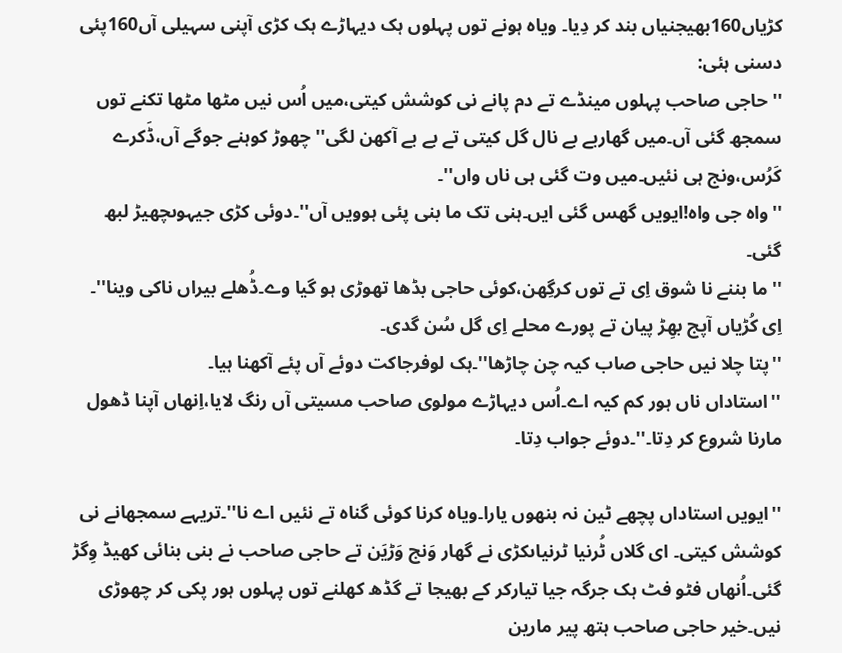کڑیاں160بھیجنیاں بند کر دِیا۔ ویاہ ہونے توں پہلوں ہک دیہاڑے ہک کڑی آپنی سہیلی آں160پئی دسنی ہئی:
'' حاجی صاحب پہلوں مینڈے تے دم پانے نی کوشش کیتی،میں اُس نیں مٹھا مٹھا تکنے توں سمجھ گئی آں۔میں گھاربے بے نال گل کیتی تے بے بے آکھن لگی'' چھوڑ کوہنے جوگے آں،ڈَکرے کَرُس،ونج ہی نئیں۔میں وت گئی ہی ناں واں''۔
''واہ جی واہ!ایویں گھس گئی ایں۔ہنی تک ما بنی پئی ہوویں آں''۔دوئی کڑی جیہوںچھیڑ لبھ گئی۔
''ما بننے نا شوق اِی تے توں کرگِھن،کوئی حاجی بڈھا تھوڑی ہو گیا وے۔ڈُھلے بیراں ناکی وینا''۔
اِی کُڑیاں آپج بھِڑ پیان تے پورے محلے اِی گل سُن گدی۔
''پتا چلا نیں حاجی صاب کیہ چن چاڑھا''۔ہک لوفرجاکت دوئے آں پئے آکھنا ہیا۔
''استاداں ناں ہور کم کیہ اے۔اُس دیہاڑے مولوی صاحب مسیتی آں رنگ لایا،اِنھاں آپنا ڈھول مارنا شروع کر دِتا۔''۔دوئے جواب دِتا۔

''ایویں استاداں پچھے ٹین نہ بنھوں یارا۔ویاہ کرنا کوئی گناہ تے نئیں اے نا''۔تریہے سمجھانے نی کوشش کیتی۔ ای گلاں ٹُرنیا ٹرنیاںکڑی نے گھار وَنج وَڑیَن تے حاجی صاحب نے بنی بنائی کھیڈ وِگڑ گئی۔اُنھاں فٹو فٹ ہک جرگہ جیا تیارکر کے بھیجا تے گڈھ کھلنے توں پہلوں ہور پکی کر چھوڑی نیں۔خیر حاجی صاحب ہتھ پیر مارین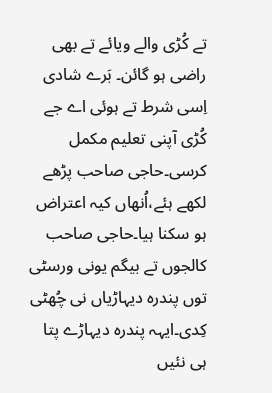تے کُڑی والے ویائے تے بھی راضی ہو گائن۔ بَرے شادی اِسی شرط تے ہوئی اے جے کُڑی آپنی تعلیم مکمل کرسی۔حاجی صاحب پڑھے لکھے ہئے،اُنھاں کیہ اعتراض ہو سکنا ہیا۔حاجی صاحب کالجوں تے بیگم یونی ورسٹی توں پندرہ دیہاڑیاں نی چُھٹی کِدی۔ایہہ پندرہ دیہاڑے پتا ہی نئیں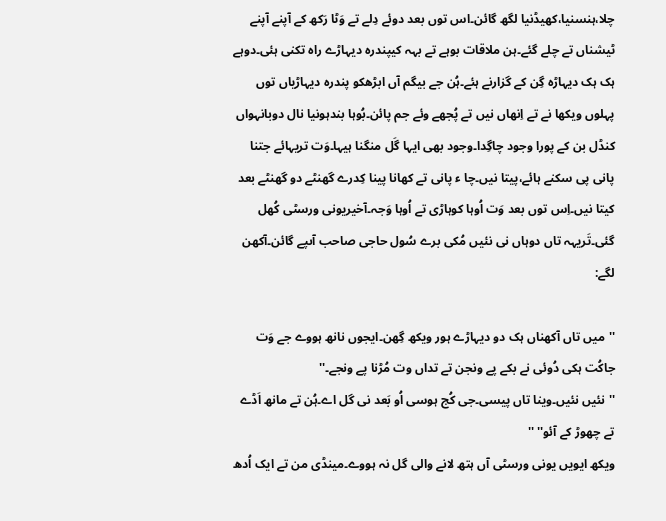چلا،ہنسنیا،کھیڈنیا لگھ گائن۔اس توں بعد دوئے دِلے تے وَٹا رَکھ کے آپنے آپنے ٹیشناں تے چلے گئے۔ہن ملاقات بوہے تے بہہ کیپندرہ دیہاڑے راہ تکنی ہئی۔دوہے ہک ہک دیہاڑہ گِن کے گزارنے ہئے۔ہُن جے بیگم آں ابڑھکو پندرہ دیہاڑیاں توں پہلوں ویکھا نے تے اِنھاں نیں تے پُجھے وئے جم پائن۔بُوہا بندہونیا نال دوبانہواں کنڈل بن کے پورا وجود چاگِدا۔وجود بھی ایہا گَل منگنا ہیہا۔وَت تریہائے جتنا پانی پی سکنے ہائے،پیتا نیں۔چا ء پانی تے کھانا پینا کِدرے گھنٹے دو گھنٹے بعد کیتا نیں۔اِس توں بعد وَت اُوہا کوہاڑی تے اُوہا وَجہ۔آخیریونی ورسٹی کُھل گئی۔تَریہہ تاں دوہاں نی نئیں مُکی برے سُول حاجی صاحب آںپے گائن۔آکھن لگے:

''میں تاں آکھناں ہک دو دیہاڑے ہور ویکھ گِھن۔ایجوں نانھ ہووے جے وَت جاکُت ہکی دُوئی نے بکے پے ونجن تے تداں وت مُڑنا پے ونجے۔''
''نئیں نئیں۔وینا تاں پیسی۔جی کُج ہوسی اُو بَعد نی گل اے۔ہُن تے مانھ اَڈے تے چھوڑ کے آئو'' ''
ویکھ ایویں یونی ورسٹی آں ہتھ لانے والی گل نہ ہووے۔مینڈی من تے ایک اُدھ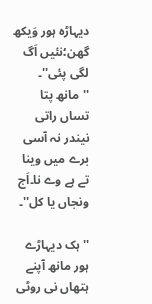دیہاڑہ ہور وَیکھ گھن؛نئیں اَگ لگی پئی''۔ ''مانھ پتا تساں راتی نیندر نہ آسی برے میں وینا تے ہے وے نا۔اَج ونجاں یا کل''۔

''ہک دیہاڑے ہور مانھ آپنے ہتھاں نی روٹی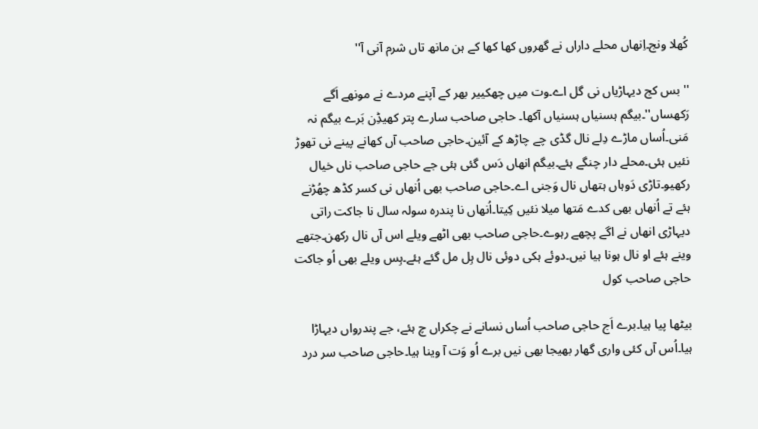کُھلا ونج۔اِنھاں محلے داراں نے گھروں کھا کھا کے ہن مانھ تاں شرم آنی آ''

''بس کج دیہاڑیاں نی گل اے۔وت میں چھکییر بھر کے آپنے مردے نے مونھے اَگے رَکھساں''۔بیگم ہسنیاں ہسنیاں آکھا۔ حاجی صاحب سارے پتر کھیڈِن بَرے بیگم نہ مَنی۔اُساں ماڑے دِلے نال گڈی چے چاڑھ کے آئین۔حاجی صاحب آں کھانے پینے نی تھوڑ نئیں ہئی۔محلے دار چنگے ہئے۔بیگم انھاں دَس گئی ہئی جے حاجی صاحب ناں خیال رکھیو۔تاڑی دَوہاں ہتھاں نال وَجنی اے۔حاجی صاحب بھی اُنھاں نی کسر کڈھ چھُڑنے ہئے تے اُنھاں بھی کدے مَتھا میلا نئیں کِیتا۔اُنھاں نا پندرہ سولہ سال نا جاکت راتی دیہاڑی انھاں نے اگے پچھے رہوے۔حاجی صاحب بھی اٹھے ویلے اس آں نال رکھن۔جتھے وینے ہئے او نال ہونا ہیا نیں۔دوئے ہکی دوئی نال ہِل مل گئے ہئے۔ہِس ویلے بھی اُو جاکت حاجی صاحب کول

بیٹھا پیا ہیا۔برے اَج حاجی صاحب اُساں نسانے نے چکراں چ ہئے، جے پندرواں دیہاڑا ہیا۔اُس آں کئی واری گھار بھیجا بھی نیں برے اُو وَت آ وینا ہیا۔حاجی صاحب سر درد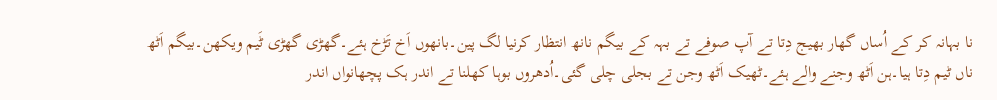نا بہانہ کر کے اُساں گھار بھیج دِتا تے آپ صوفے تے بہہ کے بیگم نانھ انتظار کرنیا لگ پین۔بانھوں اَخ تَڑخ ہئے۔گھڑی گھڑی ٹَیم ویکھن۔بیگم اَٹھ ناں ٹیم دِتا ہیا۔ہن اَٹھ وجنے والے ہئے۔ٹھیک اَٹھ وجن تے بجلی چلی گئی۔اُدھروں بوہا کھلنا تے اندر ہک پچھانواں اندر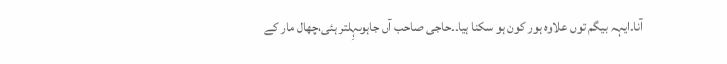آنا۔ایہہ بیگم توں علاوہ ہور کون ہو سکنا ہیا۔۔حاجی صاحب آں جاہوںہِلتر ہئی،چھال مار کے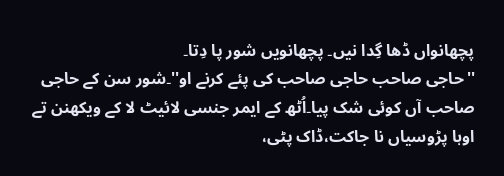پچھانواں ڈھا گِدا نیں۔ پچھانویں شور پا دِتا۔
''حاجی صاحب حاجی صاحب کی پئے کرنے او''۔شور سن کے حاجی صاحب آں کوئی شک پیا۔اُٹھ کے ایمر جنسی لائیٹ لا کے ویکھنن تے اوہا پڑوسیاں نا جاکت،ڈاک پٹی،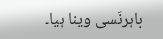باہرنَسی وینا ہیا۔